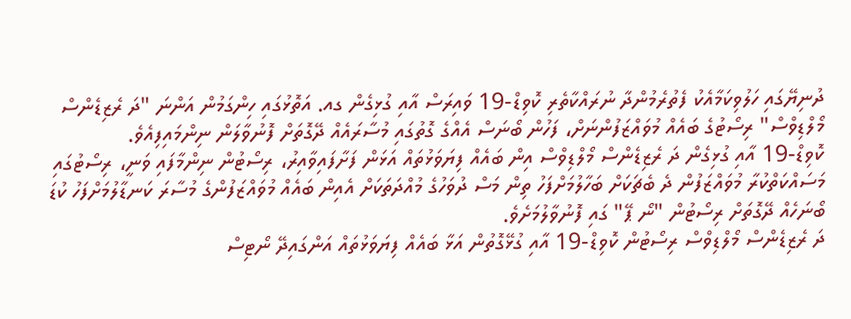ދުނިޔޭގައި ހަލުވިކަމާއެކު ފެތުރެމުންދާ ނުރައްކާތެރި ކޮވިޑް-19 ވައިރަސް އާއި ގުޅިގެން ގއ. އަތޮޅުގައި ހިންގަމުން އަންނަ "ދަ ރެޒިޑެންސް މޯލްޑިވްސް" ރިސޯޓުގެ ބައެއް މުވައްޒަފުންނަށް، ފަހުން ބޯނަސް އެއްގެ ގޮތުގައި މުސާރައެއް ދޭގޮތަށް ފޮނުވާލަން ނިންމައިފިއެވެ.
ކޮވިޑް-19 އާއި ގުޅިގެން ދަ ރެޒިޑެންސް މޯލްޑިވްސް އިން ބައެއް ފިޔަވަޅުތައް އަޅަން ފަށާފައިވާއިރު، ރިސޯޓުން ނިންމާފައި ވަނީ، ރިސޯޓުގައި މަސައްކަތްކުރާ މުވައްޒަފުން ދެ ބެޗަކަށް ބަހާލުމަށްފަހު ތިން މަސް ދުވަހުގެ މުއްދަތަކަށް އެއިން ބައެއް މުވައްޒަފުންގެ މުސާރަ ކަނޑާލުމަށްފަހު ކުޑަ ބޯނަހެއް ދޭގޮތަށް ރިސޯޓުން "ނޯ ޕޭ" ގައި ފޮނުވާލުމަށެވެ.
ދަ ރެޒިޑެންސް މޯލްޑިވްސް ރިސޯޓުން ކޮވިޑް-19 އާއި ގުޅޭގޮތުން އަޅާ ބައެއް ފިޔަވަޅުތައް އަންގައިދޭ ނޯޓިސް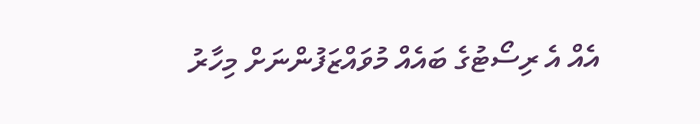އެއް އެ ރިސޯޓުގެ ބައެއް މުވައްޒަފުންނަށް މިހާރު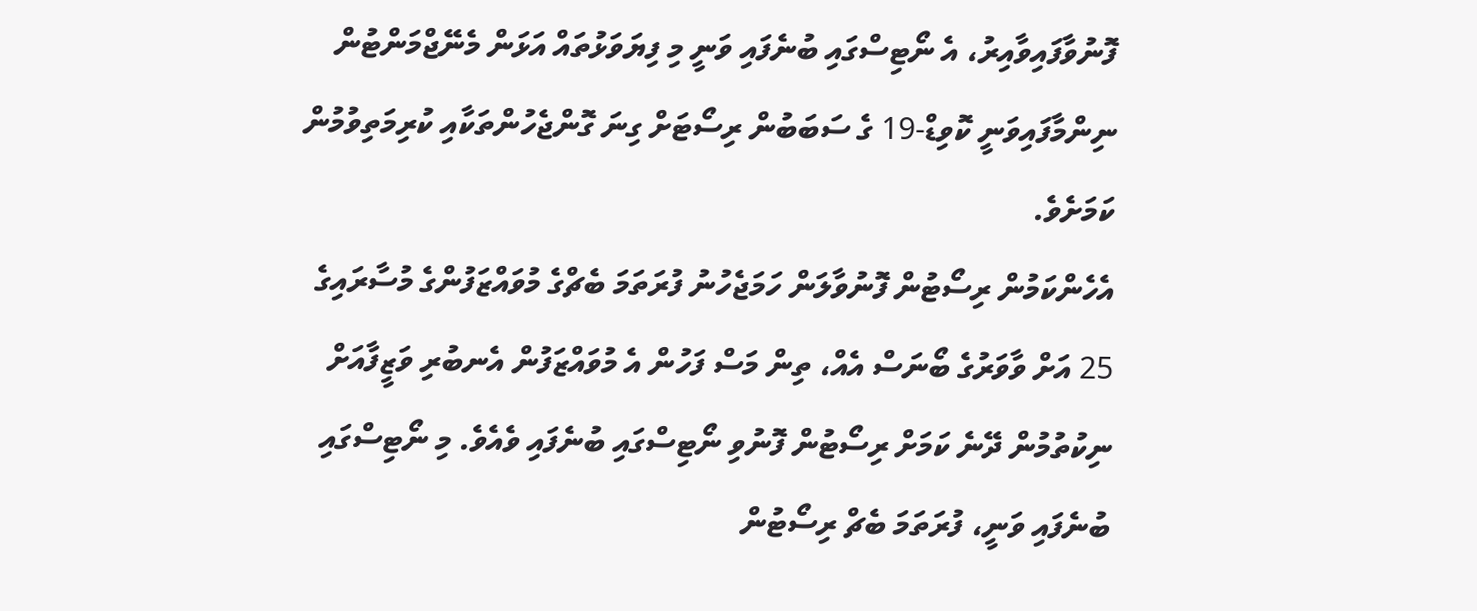ފޮނުވާފައިވާއިރު، އެ ނޯޓިސްގައި ބުނެފައި ވަނީ މި ފިޔަވަޅުތައް އަޅަން މެނޭޖްމަންޓުން ނިންމާފައިވަނީ ކޮވިޑް-19 ގެ ސަބަބުން ރިސޯޓަށް ގިނަ ގޮންޖެހުންތަކާއި ކުރިމަތިވުމުން ކަމަށެވެ.
އެހެންކަމުން ރިސޯޓުން ފޮނުވާލަން ހަމަޖެހުނު ފުރަތަމަ ބެޗްގެ މުވައްޒަފުންގެ މުސާރައިގެ 25 އަށް ވާވަރުގެ ބޯނަސް އެއް، ތިން މަސް ފަހުން އެ މުވައްޒަފުން އެނބުރި ވަޒީފާއަށް ނިކުތުމުން ދޭނެ ކަމަށް ރިސޯޓުން ފޮނުވި ނޯޓިސްގައި ބުނެފައި ވެއެވެ. މި ނޯޓިސްގައި ބުނެފައި ވަނީ، ފުރަތަމަ ބެޗް ރިސޯޓުން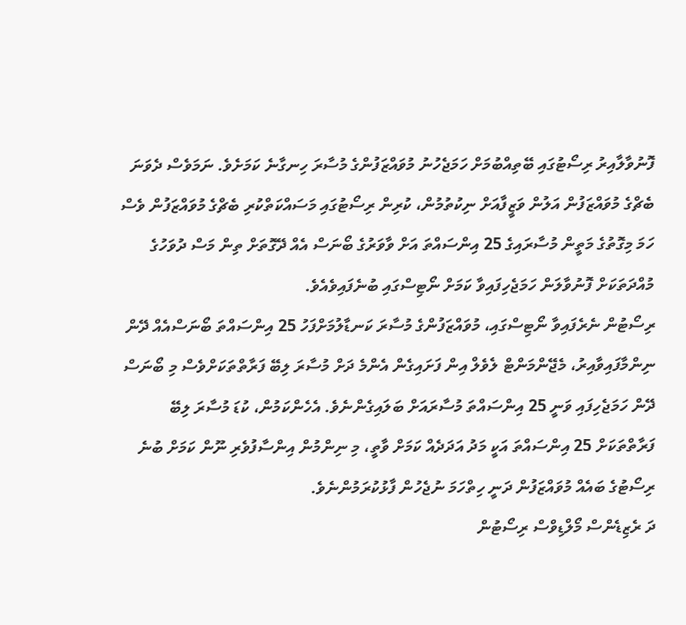ފޮނުވާލާއިރު ރިސޯޓުގައި ބޭތިއްބުމަށް ހަމަޖެހުނު މުވައްޒަފުންގެ މުސާރަ ހިނގާނެ ކަމަށެވެ. ނަމަވެސް ދެވަނަ ބެޗްގެ މުވައްޒަފުން އަލުން ވަޒީފާއަށް ނިކުތުމުން، ކުރިން ރިސޯޓުގައި މަސައްކަތްކުރި ބެޗްގެ މުވައްޒަފުން ވެސް ހަމަ މިގޮތުގެ މަތީން މުސާރައިގެ 25 އިންސައްތަ އަށް ވާވަރުގެ ބޯނަސް އެއް ދޭގޮތަށް ތިން މަސް ދުވަހުގެ މުއްދަތަކަށް ފޮނުވާލަން ހަމަޖެހިފައިވާ ކަމަށް ނޯޓިސްގައި ބުނެފައިވެއެވެ.
ރިސޯޓުން ނެރެފައިވާ ނޯޓިސްގައި، މުވައްޒަފުންގެ މުސާރަ ކަނޑާލުމަށްފަހު 25 އިންސައްތަ ބޯނަސްއެއް ދޭން ނިންމާފައިވާއިރު، މެޖޭންމަންޓް ލެވެލް އިން ފަށައިގެން އެންމެ ދަށް މުސާރަ ލިބޭ ފަރާތްތަކަށްވެސް މި ބޯނަސް ދޭން ހަމަޖެހިފައި ވަނީ 25 އިންސައްތަ މުސާރައަށް ބަލައިގެންނެވެ. އެހެންކަމުން، ކުޑަ މުސާރަ ލިބޭ ފަރާތްތަކަށް 25 އިންސައްތަ އަކީ މަދު އަދަދެއް ކަމަށް ވާތީ، މި ނިންމުން އިންސާފުވެރި ނޫން ކަމަށް ބުނެ ރިސޯޓުގެ ބައެއް މުވައްޒަފުން ދަނީ ހިތްހަމަ ނުޖެހުން ފާޅުކުރަމުންނެވެ.
ދަ ރެޒިޑެންސް މޯލްޑިވްސް ރިސޯޓުން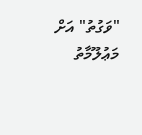"ވަގުތު" އަށް މަޢުލޫމާތު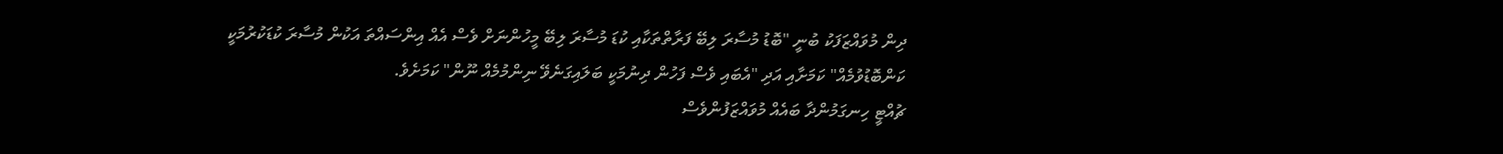ދިން މުވައްޒަފަކު ބުނީ "ބޮޑު މުސާރަ ލިބޭ ފަރާތްތަކާއި ކުޑަ މުސާރަ ލިބޭ މީހުންނަށް ވެސް އެއް އިންސައްތަ އަކުން މުސާރަ ކުޑަކުރުމަކީ ކަންބޮޑުވުމެއް" ކަމަށާއި އަދި "އެބައި ވެސް ފަހުން ދިނުމަކީ ބަލައިގަނެވޭ ނިންމުމެއް ނޫން" ކަމަށެވެ.
ޗުއްޓީ ހިނގަމުންދާ ބައެއް މުވައްޒަފުންވެސް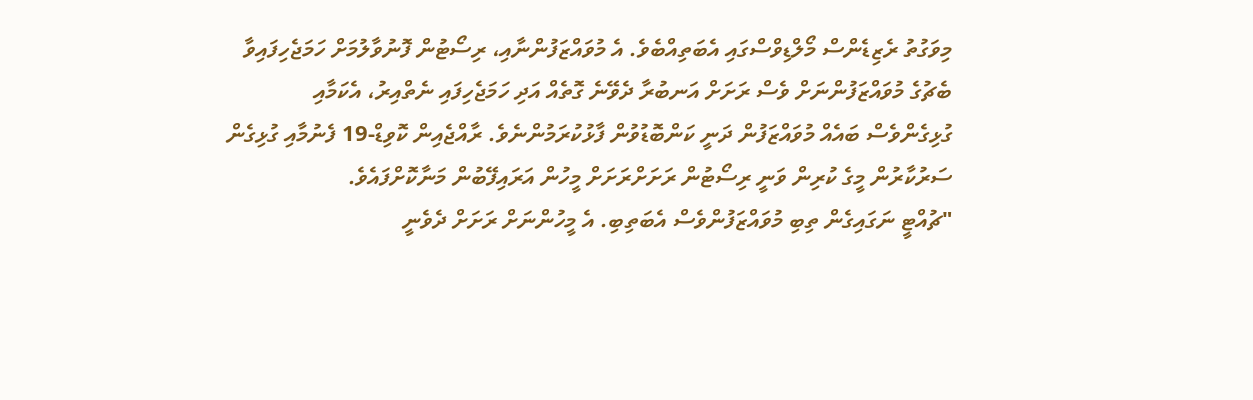މިވަގުތު ރެޒިޑެންސް މޯލްޑިވްސްގައި އެބަތިއްބެވެ. އެ މުވައްޒަފުންނާއި، ރިސޯޓުން ފޮނުވާލުމަށް ހަމަޖެހިފައިވާ ބެޗުގެ މުވައްޒަފުންނަށް ވެސް ރަށަށް އަނބުރާ ދެވޭނެ ގޮތެއް އަދި ހަމަޖެހިފައި ނެތްއިރު، އެކަމާއި ގުޅިގެންވެސް ބައެއް މުވައްޒަފުން ދަނީ ކަންބޮޑުވުން ފާޅުކުރަމުންނެވެ. ރާއްޖެއިން ކޮވިޑް-19 ފެނުމާއި ގުޅިގެން ސަރުކާރުން މީގެ ކުރިން ވަނީ ރިސޯޓުން ރަށަށްރަށަށް މީހުން އަރައިފޭބުން މަނާކޮށްފައެވެ.
"ޗުއްޓީ ނަގައިގެން ތިބި މުވައްޒަފުންވެސް އެބަތިބި. އެ މީހުންނަށް ރަށަށް ދެވެނީ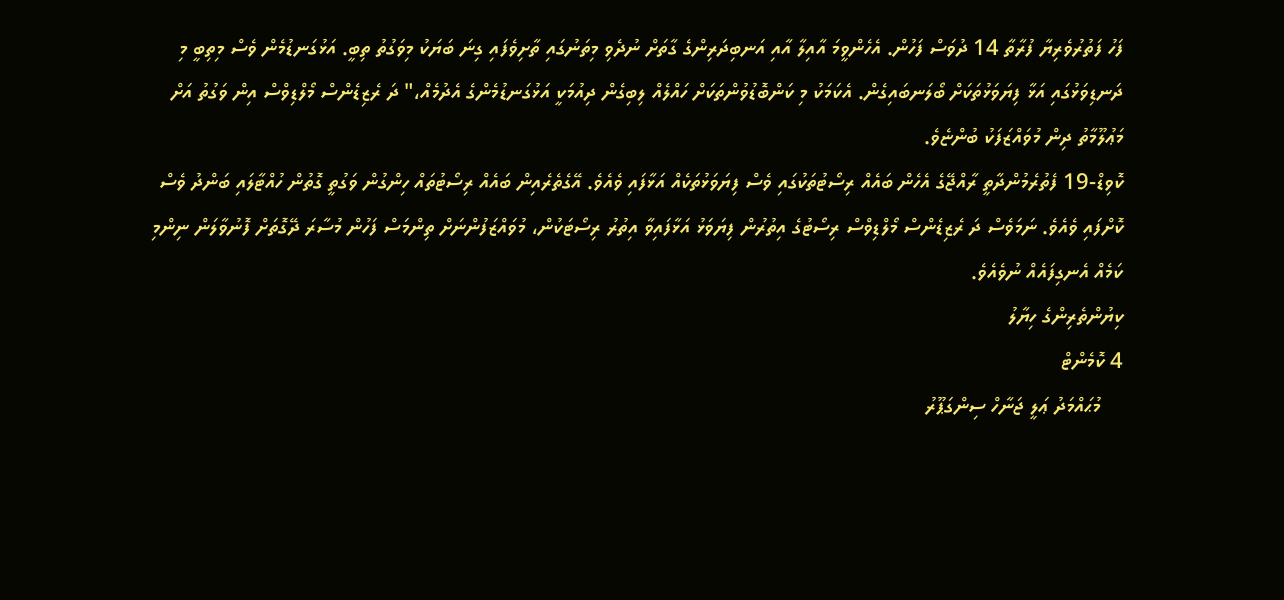ފަހު ފަތުރުވެރިޔާ ފުރާތާ 14 ދުވަސް ފަހުން. އެހެންވީމަ އާއިލާ އާއި އަނބިދަރިންގެ ގާތަށް ނުދެވި މިތަނުގައި ތާށިވެފައި ގިނަ ބަޔަކު މިވަގުތު ތިބީ. އަޅުގަނޑުމެން ވެސް މިތިބީ މި ދަނޑިވަޅުގައި އަޅާ ފިޔަވަޅުތަކަށް ބޯލަނބައިގެން. އެކަމަކު މި ކަންބޮޑުވުންތަކަށް ހައްލެއް ލިބިގެން ދިއުމަކީ އަޅުގަނޑުމެންގެ އެދުމެއް،" ދަ ރެޒިޑެންސް މޯލްޑިވްސް އިން ވަގުތު އަށް މަޢުލޫމާތު ދިން މުވައްޒަފަކު ބުންޏެވެ.
ކޮވިޑް-19 ފެތުރެމުންދާތީ ރާއްޖޭގެ އެހެން ބައެއް ރިސޯޓުތަކުގައި ވެސް ފިޔަވަޅުތަކެއް އަޅާފައި ވެއެވެ. އޭގެތެރެއިން ބައެއް ރިސޯޓުތައް ހިންގުން ވަގުތީ ގޮތުން ހުއްޓާލައި ބަންދު ވެސް ކޮށްފައި ވެއެވެ. ނަމަވެސް ދަ ރެޒިޑެންސް މޯލްޑިވްސް ރިސޯޓުގެ އިތުރުން ފިޔަވަޅު އަޅާފައިވާ އިތުރު ރިސޯޓަކުން، މުވައްޒަފުންނަށް ތިންމަސް ފަހުން މުސާރަ ދޭގޮތަށް ފޮނުވާލަން ނިންމި ކަމެއް އެނގިފައެއް ނުވެއެވެ.
ކިޔުންތެރިންގެ ހިޔާލު
4 ކޮމެންޓް
    މުޙައްމަދު ޢަލީ ޖަނާހް ސިންގަޕޫރު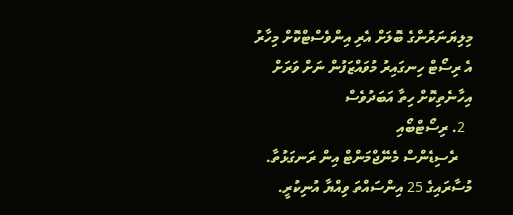މިލިޔަނަރުންގެ ބޮލަށް އެރި އިންވެސްޓްކޮށް މިހާރު އެ ރިސޯޓް ހިނގައިރު މުވައްޒަފުން ނަށް ވަރަށް އިހާނެތިކޮށް ހިތާ އަބަދުވެސް
  2. ރިސޯޓްބޯއި
    ރެސިޑެންސް މެނޭޖްމަންޓް އިން ރަނގަޅުތާ. މުސާރައިގެ 25 އިންސައްތަ ވިއްޔާ އުނިކުރީ.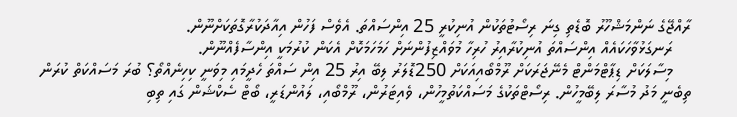ރާއްޖޭގެ ނަންމަޝްހޫރު ބޮޑެތި ގިނަ ރިސޯޓުތަކުން އުނިކުރީ 25 އިންސައްތަ. އެވެސް ފަހުން އިއާދަކުރާގޮތަކަށްނޫން.
    ރަނގަޅުވާހަކައެއް އިންސައްތަ އުނިކުރާއިރު ހުރިހާ މުވައްޒިފުންނަށް ހަމަހަމަކޮށް އެކަން ކުރުމަކީ އިންސާފެއްނޫން.
    މިސާލަކަށް ޑިޕާޓްމަންޓް މެނޭޖަރަކަށް ރޫމްބޯއިއަކަށް 250ޑޮލަރު ލިބޭ އިރު 25 އިން ސައްތަ ހެދީމައި މިވަނީ ކިހިނެއްތޯ؟ ބުރަ މަސައްކަތް ކުރަން ތިބެނީ މަދު މުސާރަ ލިބޭމީހުން. ރިސޯޓްތަކުގެ މަސައްކަތުމީހުން، ވެއިޓަރުން، ރޫމްބޯއި، ލައުންޑަރީ، ބޯޓް ސެކްޝަން ގައި ތިބި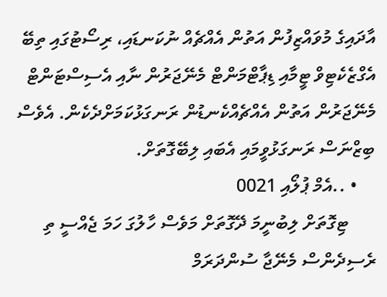އާދައިގެ މުވައްޒިފުން އަތުން އެއްޗެއް ނުކަނޑައި، ރިސޯޓުގައި ތިބޭ އެގްޒެކެޓިވް ޓީމާއި ޑިޕާޓްމަންޓް މެނޭޖަރުން ނާއި އެސިސްޓަންޓް މެނޭޖަރުން އަތުން އެއްޗެއްކެނޑުން ރަނގަޅުކަމަށްދެކެން. އެވެސް ބިޒްނަސް ރަނގަޅުވީމައި އެބައި ލިބޭގޮތަށް.
    • ..އެމް ޕުލޯއި 0021
      ޓިގޮތަށް ލިބުނީމަ ދޭގޮތަށް މަވެސް ހާލުގަ ހަމަ ޖެއްސީ ތި ރެސިދެންސް މެނޭޖާ ސުންދަރަމް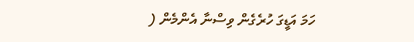ހަމަ އަޑީގަ ހުރެގެން ވިސްނާ އެންމެން (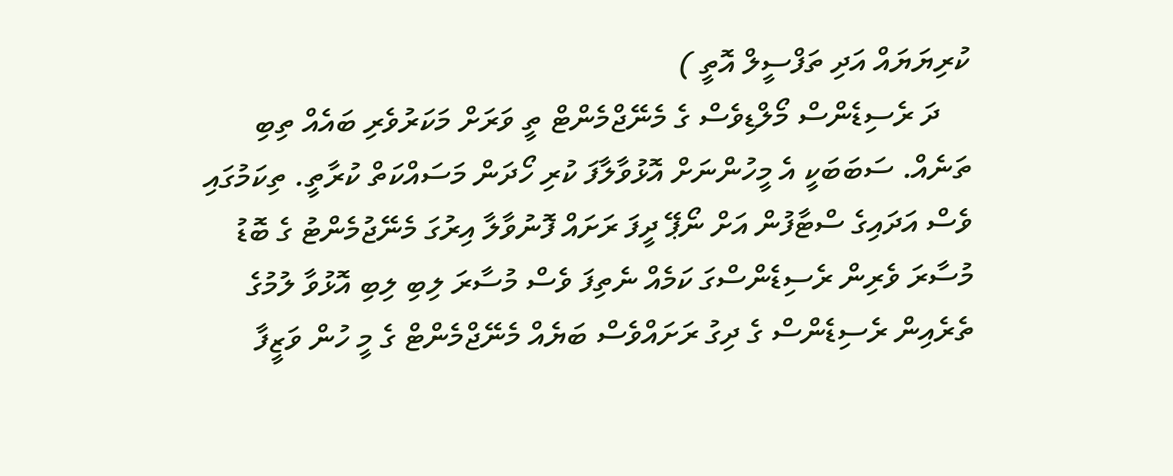ކުރިޔަޔައް އަދި ތަފްސީލް އޮތީ )
    ދަ ރެސިޑެންސް މޯލްޑިވެސް ގެ މެނޭޖްމެންޓް ތީ ވަރަށް މަކަރުވެރި ބައެއް ތިބި ތަނެއް. ސަބަބަކީ އެ މީހުންނަށް އޮޅުވާލާފަ ކުރި ހޯދަން މަސައްކަތް ކުރާތީ. ތިކަމުގައި ވެސް އަދައިގެ ސްޓާފުން އަށް ނޯޕޭ ދީފަ ރަށައް ފޮނުވާލާ އިރުގަ މެނޭޖުމެންޓު ގެ ބޮޑު މުސާރަ ވެރިން ރެސިޑެންސްގަ ކަމެއް ނެތިފަ ވެސް މުސާރަ ލިބި ލިބި އޮޅުވާ ލުމުގެ ތެރެއިން ރެސިޑެންސް ގެ ދިގު ރަށައްވެސް ބަޔެއް މެނޭޖްމެންޓް ގެ މީ ހުން ވަޒީފާ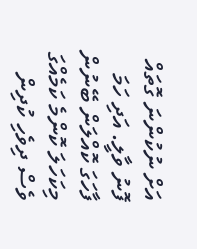އަށް ނުކުންނަ ގޮތައް ފޮނު ވާލީ. އަދި ހަމަ ފާހަގަ ކޮއްލަން ބޭނުން މިކަހަލަ ކޮންމެ ކަމެއްގަ ވެސް ދިވެހި ކުދިން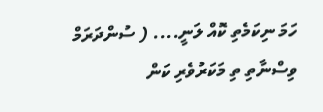ހަމަ ނިކަމެތި ކޮއް ލަނީ.... ( ސުންދަރަމް ވިސްނާތި ތި މަކަރުވެރި ކަން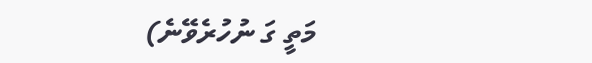މަތީ ގަ ނުހުރެވޭނެ)